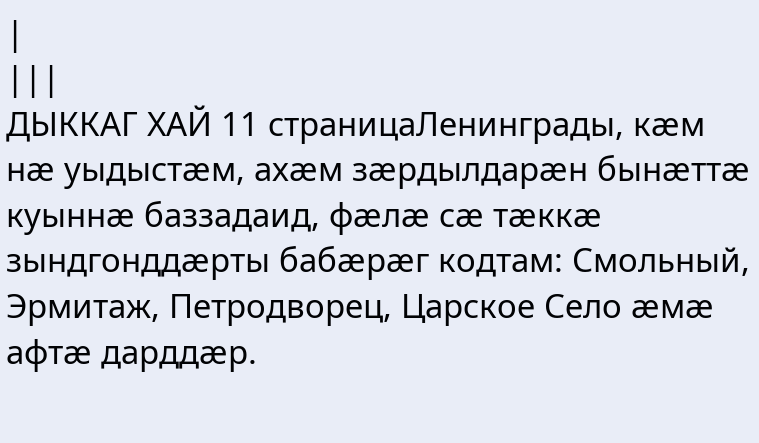|
|||
ДЫККАГ ХАЙ 11 страницаЛенинграды, кæм нæ уыдыстæм, ахæм зæрдылдарæн бынæттæ куыннæ баззадаид, фæлæ сæ тæккæ зындгонддæрты бабæрæг кодтам: Смольный, Эрмитаж, Петродворец, Царское Село æмæ афтæ дарддæр.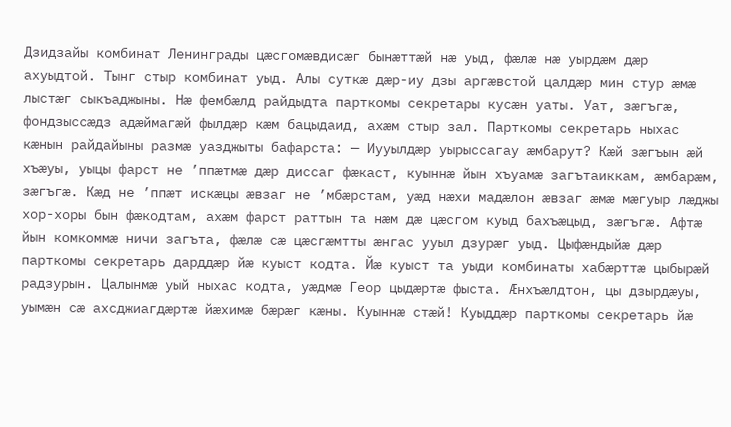Дзидзайы комбинат Ленинграды цæсгомæвдисæг бынæттæй нæ уыд, фæлæ нæ уырдæм дæр ахуыдтой. Тынг стыр комбинат уыд. Алы суткæ дæр-иу дзы аргæвстой цалдæр мин стур æмæ лыстæг сыкъаджыны. Нæ фембæлд райдыдта парткомы секретары кусæн уаты. Уат, зæгъгæ, фондзыссæдз адæймагæй фылдæр кæм бацыдаид, ахæм стыр зал. Парткомы секретарь ныхас кæнын райдайыны размæ уазджыты бафарста: — Иууылдæр уырыссагау æмбарут? Кæй зæгъын æй хъæуы, уыцы фарст не ’ппæтмæ дæр диссаг фæкаст, куыннæ йын хъуамæ загътаиккам, æмбарæм, зæгъгæ. Кæд не ’ппæт искæцы æвзаг не ’мбæрстам, уæд нæхи мадæлон æвзаг æмæ мæгуыр лæджы хор-хоры бын фæкодтам, ахæм фарст раттын та нæм дæ цæсгом куыд бахъæцыд, зæгъгæ. Афтæ йын комкоммæ ничи загъта, фæлæ сæ цæсгæмтты æнгас ууыл дзурæг уыд. Цыфæндыйæ дæр парткомы секретарь дарддæр йæ куыст кодта. Йæ куыст та уыди комбинаты хабæрттæ цыбырæй радзурын. Цалынмæ уый ныхас кодта, уæдмæ Геор цыдæртæ фыста. Æнхъæлдтон, цы дзырдæуы, уымæн сæ ахсджиагдæртæ йæхимæ бæрæг кæны. Куыннæ стæй! Куыддæр парткомы секретарь йæ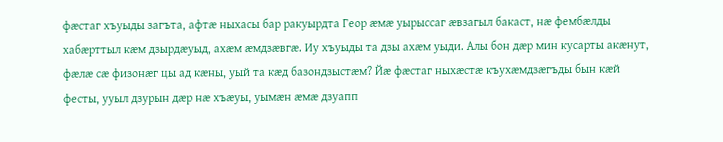фæстаг хъуыды загъта, афтæ ныхасы бар ракуырдта Геор æмæ уырыссаг æвзагыл бакаст, нæ фембæлды хабæрттыл кæм дзырдæуыд, ахæм æмдзæвгæ. Иу хъуыды та дзы ахæм уыди. Алы бон дæр мин кусарты акæнут, фæлæ сæ физонæг цы ад кæны, уый та кæд базондзыстæм? Йæ фæстаг ныхæстæ къухæмдзæгъды бын кæй фесты, ууыл дзурын дæр нæ хъæуы, уымæн æмæ дзуапп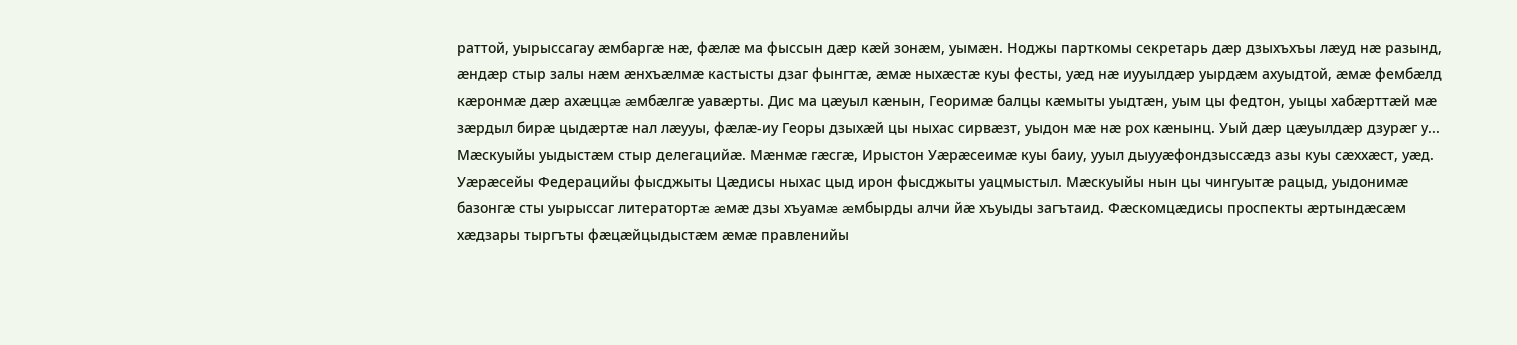раттой, уырыссагау æмбаргæ нæ, фæлæ ма фыссын дæр кæй зонæм, уымæн. Ноджы парткомы секретарь дæр дзыхъхъы лæуд нæ разынд, æндæр стыр залы нæм æнхъæлмæ кастысты дзаг фынгтæ, æмæ ныхæстæ куы фесты, уæд нæ иууылдæр уырдæм ахуыдтой, æмæ фембæлд кæронмæ дæр ахæццæ æмбæлгæ уавæрты. Дис ма цæуыл кæнын, Георимæ балцы кæмыты уыдтæн, уым цы федтон, уыцы хабæрттæй мæ зæрдыл бирæ цыдæртæ нал лæууы, фæлæ-иу Георы дзыхæй цы ныхас сирвæзт, уыдон мæ нæ рох кæнынц. Уый дæр цæуылдæр дзурæг у... Мæскуыйы уыдыстæм стыр делегацийæ. Мæнмæ гæсгæ, Ирыстон Уæрæсеимæ куы баиу, ууыл дыууæфондзыссæдз азы куы сæххæст, уæд. Уæрæсейы Федерацийы фысджыты Цæдисы ныхас цыд ирон фысджыты уацмыстыл. Мæскуыйы нын цы чингуытæ рацыд, уыдонимæ базонгæ сты уырыссаг литератортæ æмæ дзы хъуамæ æмбырды алчи йæ хъуыды загътаид. Фæскомцæдисы проспекты æртындæсæм хæдзары тыргъты фæцæйцыдыстæм æмæ правленийы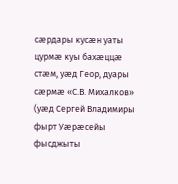сæрдары кусæн уаты цурмæ куы бахæццæ стæм, уæд Геор, дуары сæрмæ «С.В. Михалков» (уæд Сергей Владимиры фырт Уæрæсейы фысджыты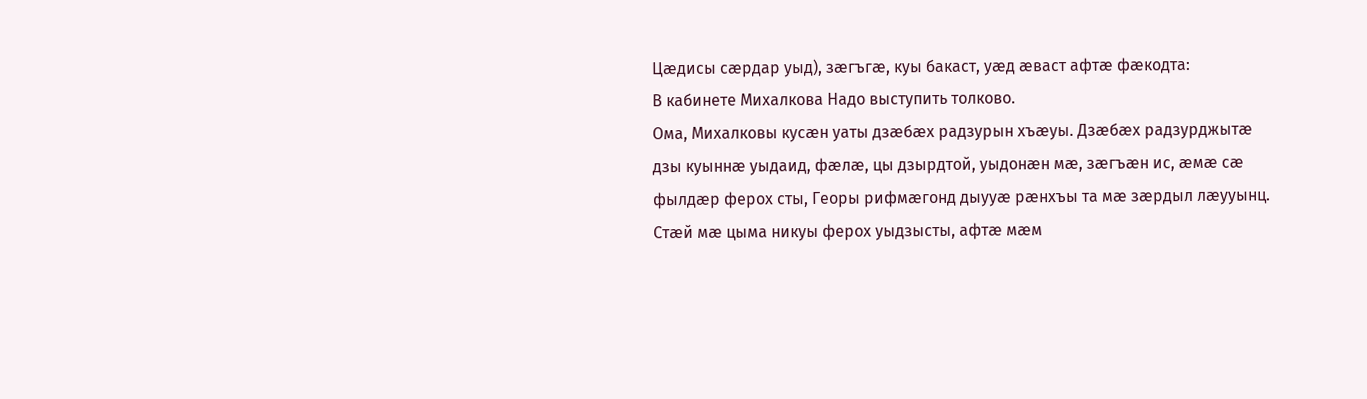Цæдисы сæрдар уыд), зæгъгæ, куы бакаст, уæд æваст афтæ фæкодта:
В кабинете Михалкова Надо выступить толково.
Ома, Михалковы кусæн уаты дзæбæх радзурын хъæуы. Дзæбæх радзурджытæ дзы куыннæ уыдаид, фæлæ, цы дзырдтой, уыдонæн мæ, зæгъæн ис, æмæ сæ фылдæр ферох сты, Георы рифмæгонд дыууæ рæнхъы та мæ зæрдыл лæууынц. Стæй мæ цыма никуы ферох уыдзысты, афтæ мæм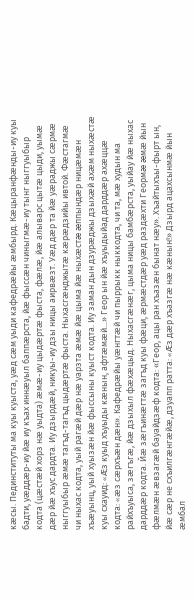кæсы. Пединституты ма куы куыста, уæд сæм уыди кафедрæйы æмбырд. Кæцыранфæнды-иу куы бадти, уæддæр-иу йæ иу къах иннæуыл баппæрста, йæ фыссæн чиныгмæ-иу тынг ныггуыбыр кодта (цæстæй хорз нæ уыдта) æмæ-иу цыдæртæ фыста, фæлæ, йæ алыварс цытæ цыди, уымæ дæр йæ хъус дардта. Иу дзырдæй, никуы-иу дзы ницы аирвæзт. Уæд дæр та йæ уæраджы сæрмæ ныггуыбыр æмæ тагъд-тагъд цыдæртæ фыста. Ныхасгæнджытæ кæрæдзийы ивтой. Фæстагмæ чи ныхас кодта, уый рагæй дæр нæ уарзта æмæ йæ цыма йæ ныхæстæ æппындæр ницæмæн хъæуынц, уый хуызæн йæ фыссыны куыст кодта. Иу заман дын дзурæджы дзыхæй ахæм ныхæстæ куы схауид: «Æз куыд хъуыды кæнын, афтæмæй...» Геор ын йæ хъуыдыйад дарддæр ахæццæ кодта: «æз сæрхъæн дæн». Кафедрæйы уæнгтæй чи пыррыкк ныккодта, чи та, мæ худын ма райхъуыса, зæгъгæ, йæ дзыхыл фæхæцыд. Ныхасгæнæг, цыма ницы бамбæрста, уыйау йæ ныхас дарддæр кодта. Йæ зæгъинæгтæ загъд куы фæци, æрмæстдæр уæд раздæхти Геормæ æмæ йын фæлмæн æвзагæй бауайдзæф кодта: «Геор, ацы ран хъазæн бынат нæу». Хъайтыхъы-фырт ын, йæ сæр не схъилгæнгæйæ, дзуапп ратта: «Æз дæр хъазгæ нæ кæнын!» Дзырд ацахсынмæ йын æмбал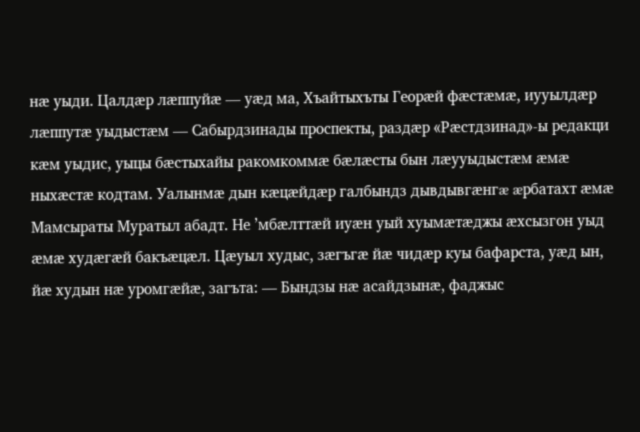нæ уыди. Цалдæр лæппуйæ — уæд ма, Хъайтыхъты Георæй фæстæмæ, иууылдæр лæппутæ уыдыстæм — Сабырдзинады проспекты, раздæр «Рæстдзинад»-ы редакци кæм уыдис, уыцы бæстыхайы ракомкоммæ бæлæсты бын лæууыдыстæм æмæ ныхæстæ кодтам. Уалынмæ дын кæцæйдæр галбындз дывдывгæнгæ æрбатахт æмæ Мамсыраты Муратыл абадт. Не ’мбæлттæй иуæн уый хуымæтæджы æхсызгон уыд æмæ худæгæй бакъæцæл. Цæуыл худыс, зæгъгæ йæ чидæр куы бафарста, уæд ын, йæ худын нæ уромгæйæ, загъта: — Бындзы нæ асайдзынæ, фаджыс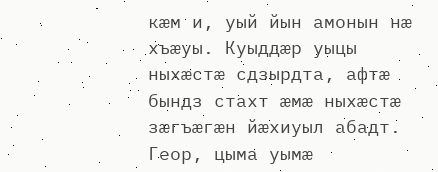кæм и, уый йын амонын нæ хъæуы. Куыддæр уыцы ныхæстæ сдзырдта, афтæ бындз стахт æмæ ныхæстæ зæгъæгæн йæхиуыл абадт. Геор, цыма уымæ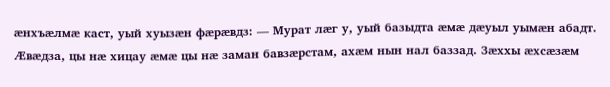æнхъæлмæ каст, уый хуызæн фæрæвдз: — Мурат лæг у, уый базыдта æмæ дæуыл уымæн абадт. Æвæдза, цы нæ хицау æмæ цы нæ заман бавзæрстам, ахæм нын нал баззад. Зæххы æхсæзæм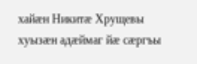хайæн Никитæ Хрущевы хуызæн адæймаг йæ сæргъы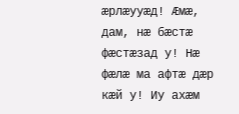æрлæууæд! Æмæ, дам, нæ бæстæ фæстæзад у! Нæ фæлæ ма афтæ дæр кæй у! Иу ахæм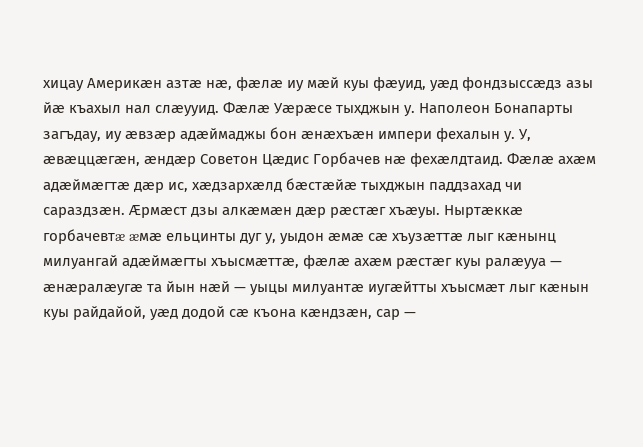хицау Америкæн азтæ нæ, фæлæ иу мæй куы фæуид, уæд фондзыссæдз азы йæ къахыл нал слæууид. Фæлæ Уæрæсе тыхджын у. Наполеон Бонапарты загъдау, иу æвзæр адæймаджы бон æнæхъæн импери фехалын у. У, æвæццæгæн, æндæр Советон Цæдис Горбачев нæ фехæлдтаид. Фæлæ ахæм адæймæгтæ дæр ис, хæдзархæлд бæстæйæ тыхджын паддзахад чи сараздзæн. Æрмæст дзы алкæмæн дæр рæстæг хъæуы. Ныртæккæ горбачевтæ æмæ ельцинты дуг у, уыдон æмæ сæ хъузæттæ лыг кæнынц милуангай адæймæгты хъысмæттæ, фæлæ ахæм рæстæг куы ралæууа — æнæралæугæ та йын нæй — уыцы милуантæ иугæйтты хъысмæт лыг кæнын куы райдайой, уæд додой сæ къона кæндзæн, сар —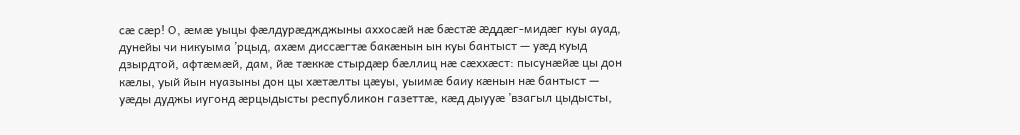сæ сæр! О, æмæ уыцы фæлдурæджджыны аххосæй нæ бæстæ æддæг-мидæг куы ауад, дунейы чи никуыма ’рцыд, ахæм диссæгтæ бакæнын ын куы бантыст — уæд куыд дзырдтой, афтæмæй, дам, йæ тæккæ стырдæр бæллиц нæ сæххæст: пысунæйæ цы дон кæлы, уый йын нуазыны дон цы хæтæлты цæуы, уыимæ баиу кæнын нæ бантыст — уæды дуджы иугонд æрцыдысты республикон газеттæ, кæд дыууæ ’взагыл цыдысты,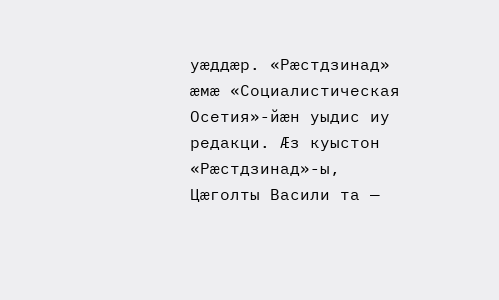уæддæр. «Рæстдзинад» æмæ «Социалистическая Осетия»-йæн уыдис иу редакци. Æз куыстон «Рæстдзинад»-ы, Цæголты Васили та —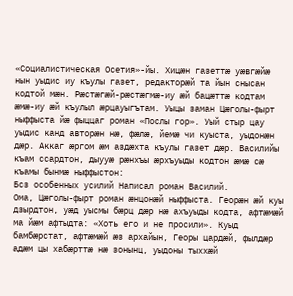«Социалистическая Осетия»-йы. Хицæн газеттæ уæвгæйæ нын уыдис иу къулы газет, редакторæй та йын снысан кодтой мæн. Рæстæгæй-рæстæгмæ-иу æй бацæттæ кодтам æмæ-иу æй къулыл æрцауыгътам. Уыцы заман Цæголы-фырт ныффыста йæ фыццаг роман «Послы гор». Уый стыр цау уыдис канд авторæн нæ, фæлæ, йемæ чи куыста, уыдонæн дæр. Аккаг æргом æм аздæхта къулы газет дæр. Василийы къам ссардтон, дыууæ рæнхъы æрхъуыды кодтон æмæ сæ къамы бынмæ ныффыстон:
Бсз особенных усилий Написал роман Василий.
Ома, Цæголы-фырт роман æнцонæй ныффыста. Георæн æй куы дзырдтон, уæд уысмы бæрц дæр нæ ахъуыды кодта, афтæмæй ма йæм афтыдта: «Хоть его и не просили». Куыд бамбæрстат, афтæмæй æз архайын, Георы цардæй, фылдæр адæм цы хабæрттæ нæ зонынц, уыдоны тыххæй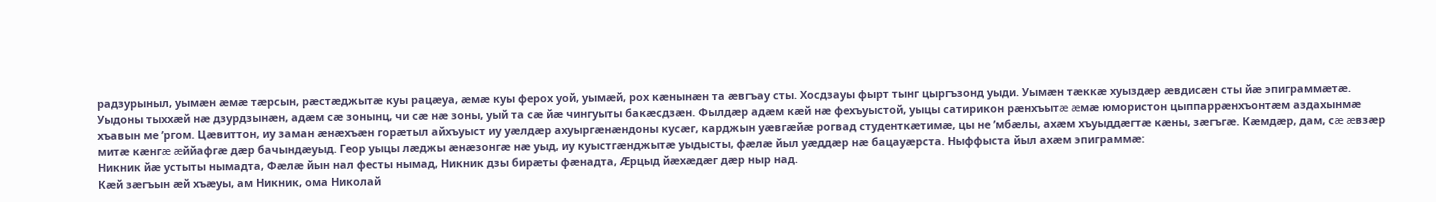радзурыныл, уымæн æмæ тæрсын, рæстæджытæ куы рацæуа, æмæ куы ферох уой, уымæй, рох кæнынæн та æвгъау сты. Хосдзауы фырт тынг цыргъзонд уыди. Уымæн тæккæ хуыздæр æвдисæн сты йæ эпиграммæтæ. Уыдоны тыххæй нæ дзурдзынæн, адæм сæ зонынц, чи сæ нæ зоны, уый та сæ йæ чингуыты бакæсдзæн. Фылдæр адæм кæй нæ фехъуыстой, уыцы сатирикон рæнхъытæ æмæ юмористон цыппаррæнхъонтæм аздахынмæ хъавын ме ’ргом. Цæвиттон, иу заман æнæхъæн горæтыл айхъуыст иу уæлдæр ахуыргæнæндоны кусæг, карджын уæвгæйæ рогвад студенткæтимæ, цы не ’мбæлы, ахæм хъуыддæгтæ кæны, зæгъгæ. Кæмдæр, дам, сæ æвзæр митæ кæнгæ æййафгæ дæр бачындæуыд. Геор уыцы лæджы æнæзонгæ нæ уыд, иу куыстгæнджытæ уыдысты, фæлæ йыл уæддæр нæ бацауæрста. Ныффыста йыл ахæм эпиграммæ:
Никник йæ устыты нымадта, Фæлæ йын нал фесты нымад, Никник дзы бирæты фæнадта, Æрцыд йæхæдæг дæр ныр над.
Кæй зæгъын æй хъæуы, ам Никник, ома Николай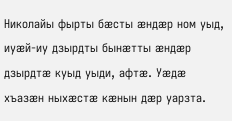Николайы фырты бæсты æндæр ном уыд, иуæй-иу дзырдты бынæтты æндæр дзырдтæ куыд уыди, афтæ. Уæдæ хъазæн ныхæстæ кæнын дæр уарзта.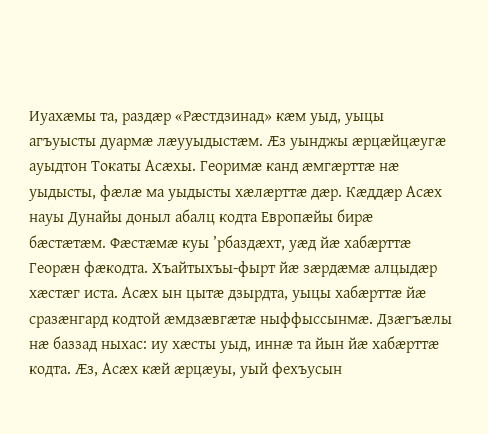Иуахæмы та, раздæр «Рæстдзинад» кæм уыд, уыцы агъуысты дуармæ лæууыдыстæм. Æз уынджы æрцæйцæугæ ауыдтон Токаты Асæхы. Георимæ канд æмгæрттæ нæ уыдысты, фæлæ ма уыдысты хæлæрттæ дæр. Кæддæр Асæх науы Дунайы доныл абалц кодта Европæйы бирæ бæстæтæм. Фæстæмæ куы ’рбаздæхт, уæд йæ хабæрттæ Георæн фæкодта. Хъайтыхъы-фырт йæ зæрдæмæ алцыдæр хæстæг иста. Асæх ын цытæ дзырдта, уыцы хабæрттæ йæ сразæнгард кодтой æмдзæвгæтæ ныффыссынмæ. Дзæгъæлы нæ баззад ныхас: иу хæсты уыд, иннæ та йын йæ хабæрттæ кодта. Æз, Асæх кæй æрцæуы, уый фехъусын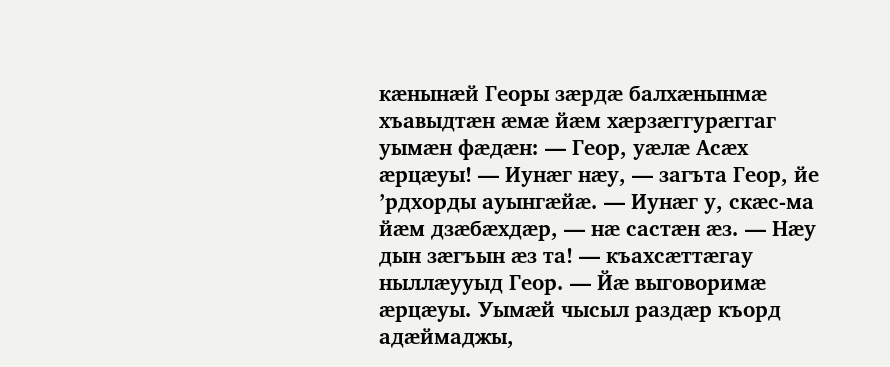кæнынæй Георы зæрдæ балхæнынмæ хъавыдтæн æмæ йæм хæрзæггурæггаг уымæн фæдæн: — Геор, уæлæ Асæх æрцæуы! — Иунæг нæу, — загъта Геор, йе ’рдхорды ауынгæйæ. — Иунæг у, скæс-ма йæм дзæбæхдæр, — нæ састæн æз. — Нæу дын зæгъын æз та! — къахсæттæгау ныллæууыд Геор. — Йæ выговоримæ æрцæуы. Уымæй чысыл раздæр къорд адæймаджы,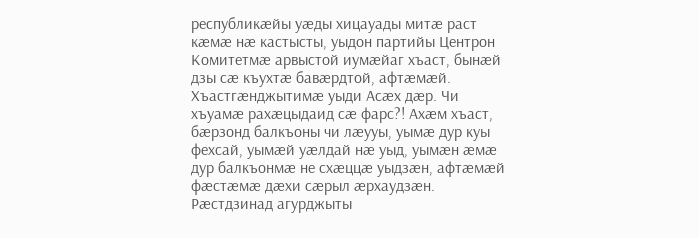республикæйы уæды хицауады митæ раст кæмæ нæ кастысты, уыдон партийы Центрон Комитетмæ арвыстой иумæйаг хъаст, бынæй дзы сæ къухтæ бавæрдтой, афтæмæй. Хъастгæнджытимæ уыди Асæх дæр. Чи хъуамæ рахæцыдаид сæ фарс?! Ахæм хъаст, бæрзонд балкъоны чи лæууы, уымæ дур куы фехсай, уымæй уæлдай нæ уыд, уымæн æмæ дур балкъонмæ не схæццæ уыдзæн, афтæмæй фæстæмæ дæхи сæрыл æрхаудзæн. Рæстдзинад агурджыты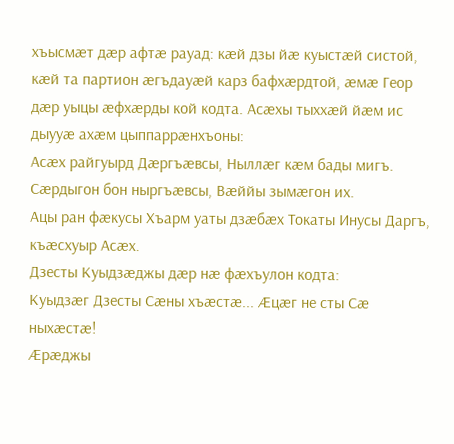хъысмæт дæр афтæ рауад: кæй дзы йæ куыстæй систой, кæй та партион æгъдауæй карз бафхæрдтой, æмæ Геор дæр уыцы æфхæрды кой кодта. Асæхы тыххæй йæм ис дыууæ ахæм цыппаррæнхъоны:
Асæх райгуырд Дæргъæвсы, Ныллæг кæм бады мигъ. Сæрдыгон бон ныргъæвсы, Вæййы зымæгон их.
Ацы ран фæкусы Хъарм уаты дзæбæх Токаты Инусы Даргъ, къæсхуыр Асæх.
Дзесты Куыдзæджы дæр нæ фæхъулон кодта:
Куыдзæг Дзесты Сæны хъæстæ... Æцæг не сты Сæ ныхæстæ!
Æрæджы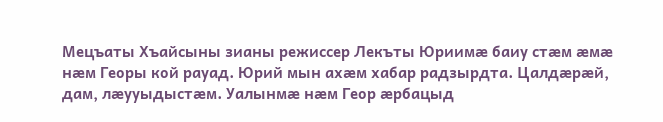Мецъаты Хъайсыны зианы режиссер Лекъты Юриимæ баиу стæм æмæ нæм Георы кой рауад. Юрий мын ахæм хабар радзырдта. Цалдæрæй, дам, лæууыдыстæм. Уалынмæ нæм Геор æрбацыд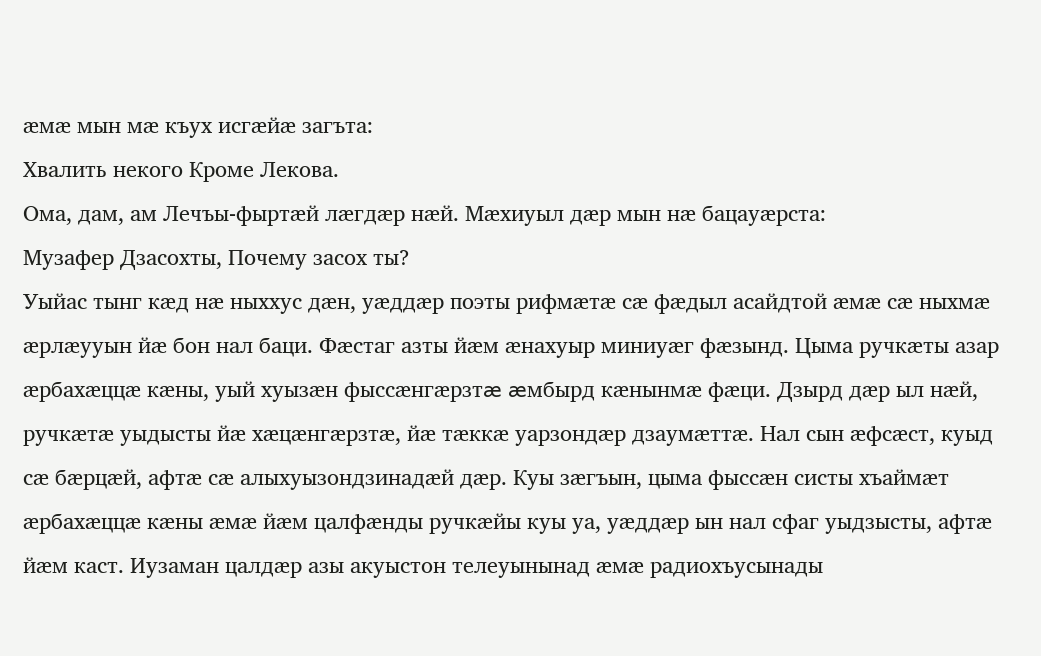æмæ мын мæ къух исгæйæ загъта:
Хвалить некого Кроме Лекова.
Ома, дам, ам Лечъы-фыртæй лæгдæр нæй. Мæхиуыл дæр мын нæ бацауæрста:
Музафер Дзасохты, Почему засох ты?
Уыйас тынг кæд нæ ныххус дæн, уæддæр поэты рифмæтæ сæ фæдыл асайдтой æмæ сæ ныхмæ æрлæууын йæ бон нал баци. Фæстаг азты йæм æнахуыр миниуæг фæзынд. Цыма ручкæты азар æрбахæццæ кæны, уый хуызæн фыссæнгæрзтæ æмбырд кæнынмæ фæци. Дзырд дæр ыл нæй, ручкæтæ уыдысты йæ хæцæнгæрзтæ, йæ тæккæ уарзондæр дзаумæттæ. Нал сын æфсæст, куыд сæ бæрцæй, афтæ сæ алыхуызондзинадæй дæр. Куы зæгъын, цыма фыссæн систы хъаймæт æрбахæццæ кæны æмæ йæм цалфæнды ручкæйы куы уа, уæддæр ын нал сфаг уыдзысты, афтæ йæм каст. Иузаман цалдæр азы акуыстон телеуынынад æмæ радиохъусынады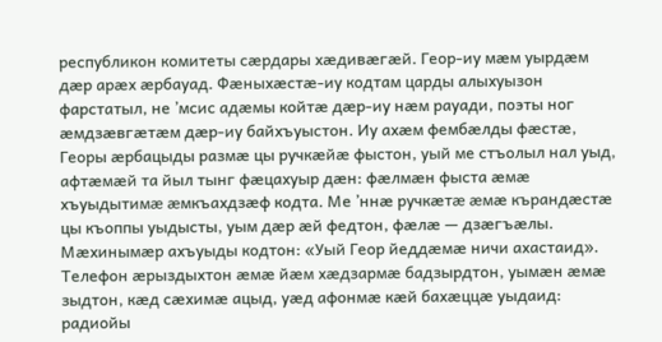республикон комитеты сæрдары хæдивæгæй. Геор-иу мæм уырдæм дæр арæх æрбауад. Фæныхæстæ-иу кодтам царды алыхуызон фарстатыл, не ’мсис адæмы койтæ дæр-иу нæм рауади, поэты ног æмдзæвгæтæм дæр-иу байхъуыстон. Иу ахæм фембæлды фæстæ, Георы æрбацыды размæ цы ручкæйæ фыстон, уый ме стъолыл нал уыд, афтæмæй та йыл тынг фæцахуыр дæн: фæлмæн фыста æмæ хъуыдытимæ æмкъахдзæф кодта. Ме ’ннæ ручкæтæ æмæ кърандæстæ цы къоппы уыдысты, уым дæр æй федтон, фæлæ — дзæгъæлы. Мæхинымæр ахъуыды кодтон: «Уый Геор йеддæмæ ничи ахастаид». Телефон æрыздыхтон æмæ йæм хæдзармæ бадзырдтон, уымæн æмæ зыдтон, кæд сæхимæ ацыд, уæд афонмæ кæй бахæццæ уыдаид: радиойы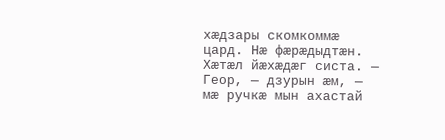хæдзары скомкоммæ цард. Нæ фæрæдыдтæн. Хæтæл йæхæдæг систа. — Геор, — дзурын æм, — мæ ручкæ мын ахастай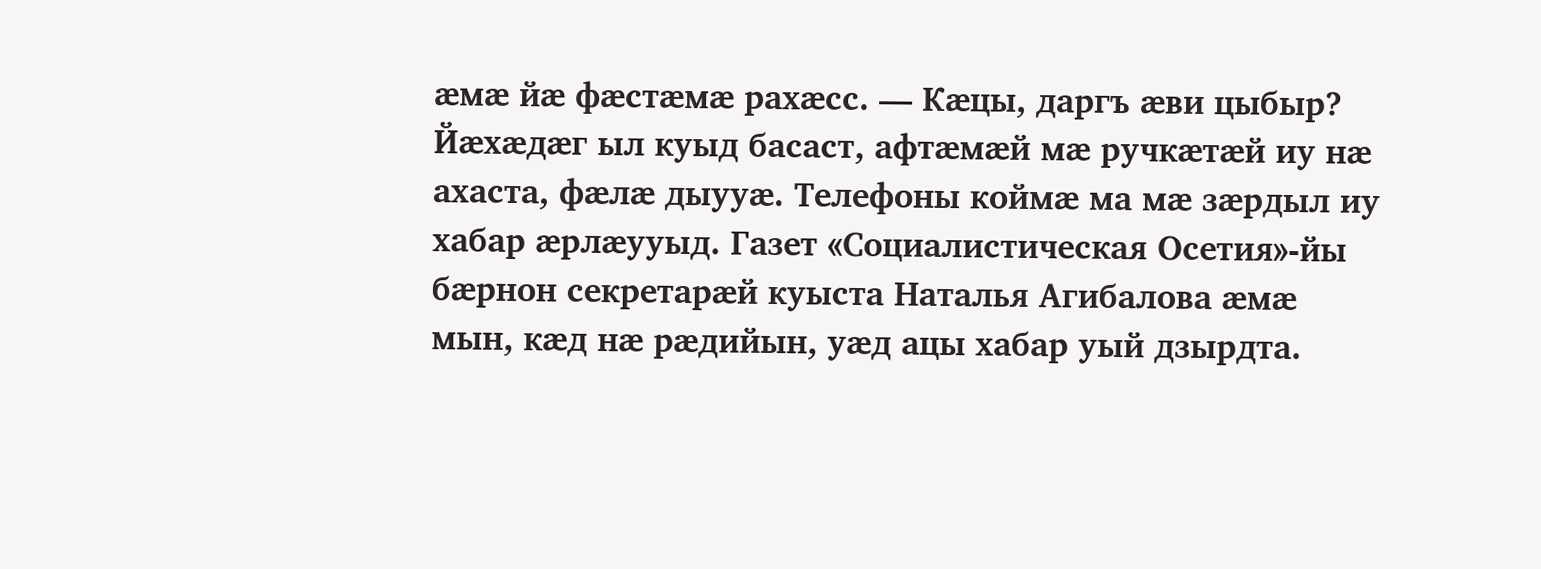æмæ йæ фæстæмæ рахæсс. — Кæцы, даргъ æви цыбыр? Йæхæдæг ыл куыд басаст, афтæмæй мæ ручкæтæй иу нæ ахаста, фæлæ дыууæ. Телефоны коймæ ма мæ зæрдыл иу хабар æрлæууыд. Газет «Социалистическая Осетия»-йы бæрнон секретарæй куыста Наталья Агибалова æмæ мын, кæд нæ рæдийын, уæд ацы хабар уый дзырдта.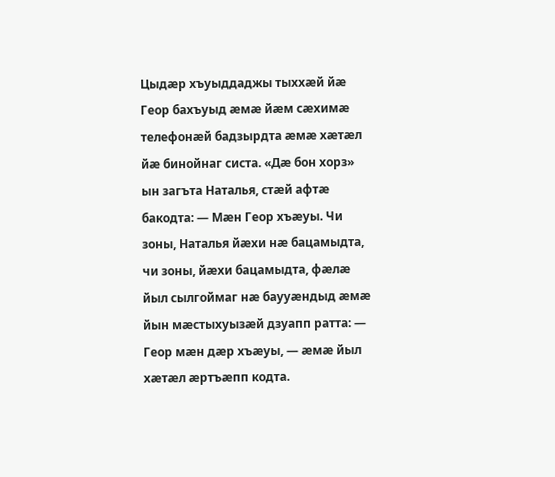Цыдæр хъуыддаджы тыххæй йæ Геор бахъуыд æмæ йæм сæхимæ телефонæй бадзырдта æмæ хæтæл йæ бинойнаг систа. «Дæ бон хорз» ын загъта Наталья, стæй афтæ бакодта: — Мæн Геор хъæуы. Чи зоны, Наталья йæхи нæ бацамыдта, чи зоны, йæхи бацамыдта, фæлæ йыл сылгоймаг нæ баууæндыд æмæ йын мæстыхуызæй дзуапп ратта: — Геор мæн дæр хъæуы, — æмæ йыл хæтæл æртъæпп кодта.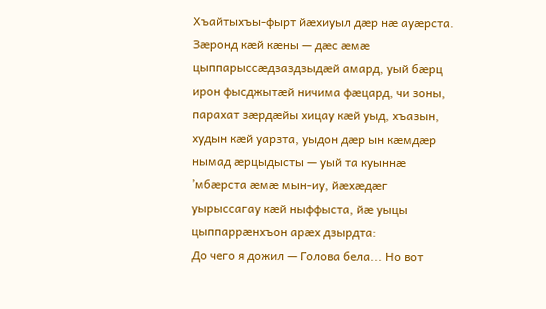Хъайтыхъы-фырт йæхиуыл дæр нæ ауæрста. Зæронд кæй кæны — дæс æмæ цыппарыссæдзаздзыдæй амард, уый бæрц ирон фысджытæй ничима фæцард, чи зоны, парахат зæрдæйы хицау кæй уыд, хъазын, худын кæй уарзта, уыдон дæр ын кæмдæр нымад æрцыдысты — уый та куыннæ ’мбæрста æмæ мын-иу, йæхæдæг уырыссагау кæй ныффыста, йæ уыцы цыппаррæнхъон арæх дзырдта:
До чего я дожил — Голова бела... Но вот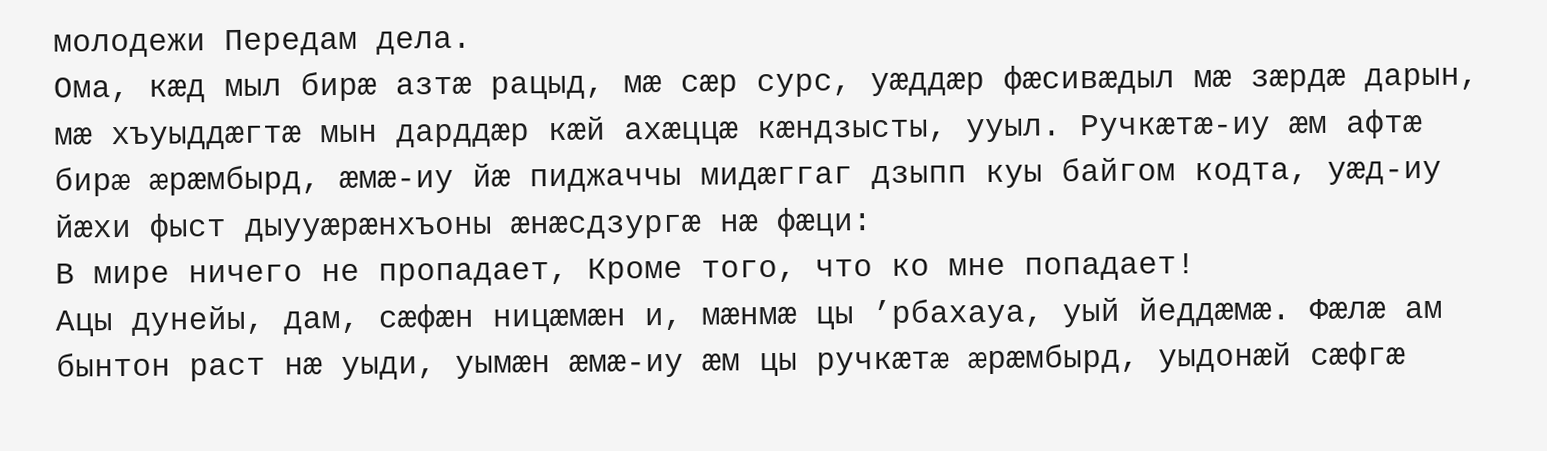молодежи Передам дела.
Ома, кæд мыл бирæ азтæ рацыд, мæ сæр сурс, уæддæр фæсивæдыл мæ зæрдæ дарын, мæ хъуыддæгтæ мын дарддæр кæй ахæццæ кæндзысты, ууыл. Ручкæтæ-иу æм афтæ бирæ æрæмбырд, æмæ-иу йæ пиджаччы мидæггаг дзыпп куы байгом кодта, уæд-иу йæхи фыст дыууæрæнхъоны æнæсдзургæ нæ фæци:
В мире ничего не пропадает, Кроме того, что ко мне попадает!
Ацы дунейы, дам, сæфæн ницæмæн и, мæнмæ цы ’рбахауа, уый йеддæмæ. Фæлæ ам бынтон раст нæ уыди, уымæн æмæ-иу æм цы ручкæтæ æрæмбырд, уыдонæй сæфгæ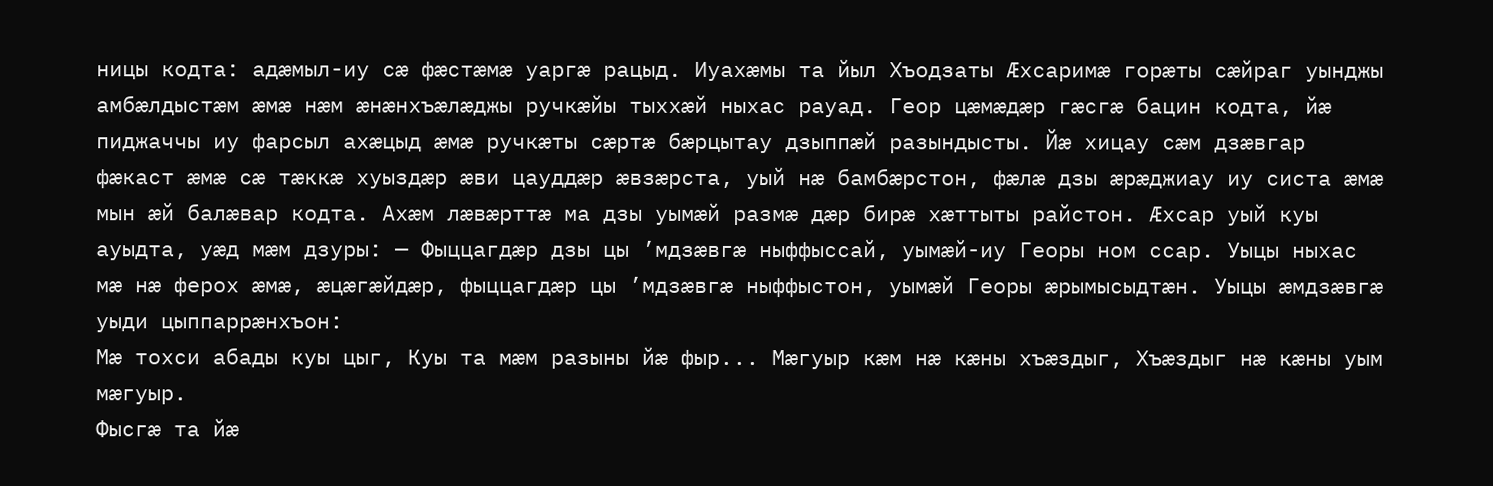ницы кодта: адæмыл-иу сæ фæстæмæ уаргæ рацыд. Иуахæмы та йыл Хъодзаты Æхсаримæ горæты сæйраг уынджы амбæлдыстæм æмæ нæм æнæнхъæлæджы ручкæйы тыххæй ныхас рауад. Геор цæмæдæр гæсгæ бацин кодта, йæ пиджаччы иу фарсыл ахæцыд æмæ ручкæты сæртæ бæрцытау дзыппæй разындысты. Йæ хицау сæм дзæвгар фæкаст æмæ сæ тæккæ хуыздæр æви цауддæр æвзæрста, уый нæ бамбæрстон, фæлæ дзы æрæджиау иу систа æмæ мын æй балæвар кодта. Ахæм лæвæрттæ ма дзы уымæй размæ дæр бирæ хæттыты райстон. Æхсар уый куы ауыдта, уæд мæм дзуры: — Фыццагдæр дзы цы ’мдзæвгæ ныффыссай, уымæй-иу Георы ном ссар. Уыцы ныхас мæ нæ ферох æмæ, æцæгæйдæр, фыццагдæр цы ’мдзæвгæ ныффыстон, уымæй Георы æрымысыдтæн. Уыцы æмдзæвгæ уыди цыппаррæнхъон:
Мæ тохси абады куы цыг, Куы та мæм разыны йæ фыр... Мæгуыр кæм нæ кæны хъæздыг, Хъæздыг нæ кæны уым мæгуыр.
Фысгæ та йæ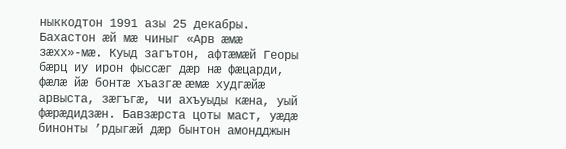ныккодтон 1991 азы 25 декабры. Бахастон æй мæ чиныг «Арв æмæ зæхх»-мæ. Куыд загътон, афтæмæй Георы бæрц иу ирон фыссæг дæр нæ фæцарди, фæлæ йæ бонтæ хъазгæ æмæ худгæйæ арвыста, зæгъгæ, чи ахъуыды кæна, уый фæрæдидзæн. Бавзæрста цоты маст, уæдæ бинонты ’рдыгæй дæр бынтон амондджын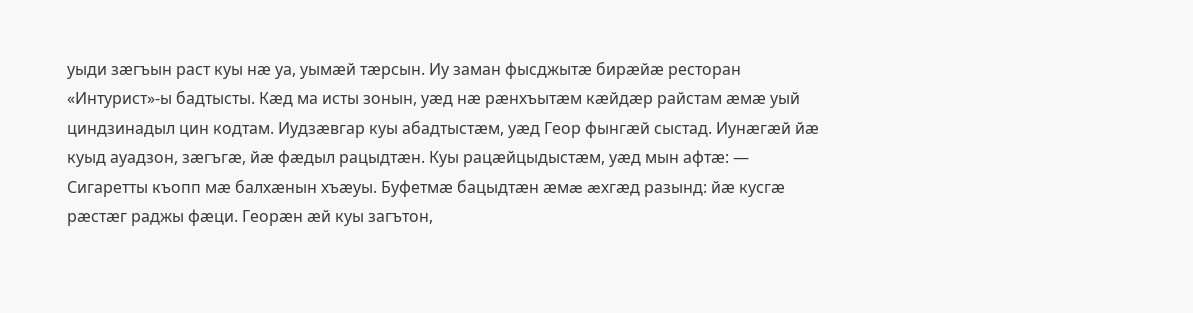уыди зæгъын раст куы нæ уа, уымæй тæрсын. Иу заман фысджытæ бирæйæ ресторан «Интурист»-ы бадтысты. Кæд ма исты зонын, уæд нæ рæнхъытæм кæйдæр райстам æмæ уый циндзинадыл цин кодтам. Иудзæвгар куы абадтыстæм, уæд Геор фынгæй сыстад. Иунæгæй йæ куыд ауадзон, зæгъгæ, йæ фæдыл рацыдтæн. Куы рацæйцыдыстæм, уæд мын афтæ: — Сигаретты къопп мæ балхæнын хъæуы. Буфетмæ бацыдтæн æмæ æхгæд разынд: йæ кусгæ рæстæг раджы фæци. Георæн æй куы загътон,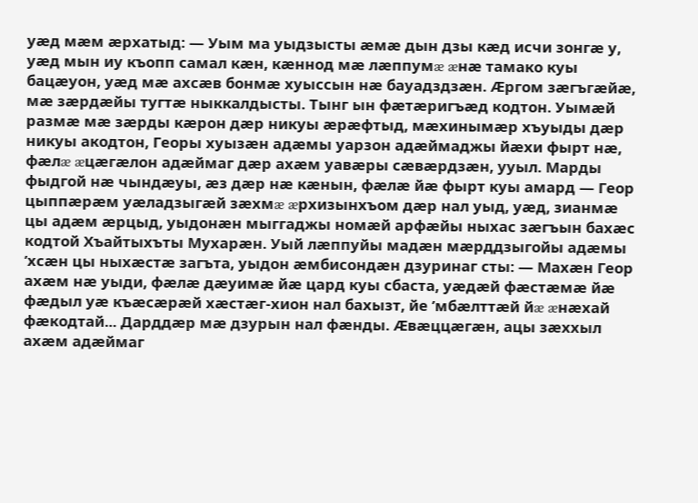уæд мæм æрхатыд: — Уым ма уыдзысты æмæ дын дзы кæд исчи зонгæ у, уæд мын иу къопп самал кæн, кæннод мæ лæппумæ æнæ тамако куы бацæуон, уæд мæ ахсæв бонмæ хуыссын нæ бауадздзæн. Æргом зæгъгæйæ, мæ зæрдæйы тугтæ ныккалдысты. Тынг ын фæтæригъæд кодтон. Уымæй размæ мæ зæрды кæрон дæр никуы æрæфтыд, мæхинымæр хъуыды дæр никуы акодтон, Георы хуызæн адæмы уарзон адæймаджы йæхи фырт нæ, фæлæ æцæгæлон адæймаг дæр ахæм уавæры сæвæрдзæн, ууыл. Марды фыдгой нæ чындæуы, æз дæр нæ кæнын, фæлæ йæ фырт куы амард — Геор цыппæрæм уæладзыгæй зæхмæ æрхизынхъом дæр нал уыд, уæд, зианмæ цы адæм æрцыд, уыдонæн мыггаджы номæй арфæйы ныхас зæгъын бахæс кодтой Хъайтыхъты Мухарæн. Уый лæппуйы мадæн мæрддзыгойы адæмы ’хсæн цы ныхæстæ загъта, уыдон æмбисондæн дзуринаг сты: — Махæн Геор ахæм нæ уыди, фæлæ дæуимæ йæ цард куы сбаста, уæдæй фæстæмæ йæ фæдыл уæ къæсæрæй хæстæг-хион нал бахызт, йе ’мбæлттæй йæ æнæхай фæкодтай... Дарддæр мæ дзурын нал фæнды. Æвæццæгæн, ацы зæххыл ахæм адæймаг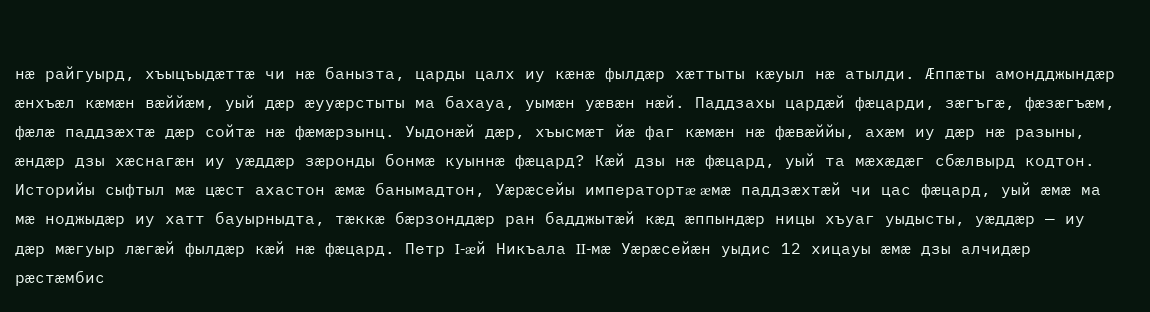нæ райгуырд, хъыцъыдæттæ чи нæ банызта, царды цалх иу кæнæ фылдæр хæттыты кæуыл нæ атылди. Æппæты амондджындæр æнхъæл кæмæн вæййæм, уый дæр æууæрстыты ма бахауа, уымæн уæвæн нæй. Паддзахы цардæй фæцарди, зæгъгæ, фæзæгъæм, фæлæ паддзæхтæ дæр сойтæ нæ фæмæрзынц. Уыдонæй дæр, хъысмæт йæ фаг кæмæн нæ фæвæййы, ахæм иу дæр нæ разыны, æндæр дзы хæснагæн иу уæддæр зæронды бонмæ куыннæ фæцард? Кæй дзы нæ фæцард, уый та мæхæдæг сбæлвырд кодтон. Историйы сыфтыл мæ цæст ахастон æмæ банымадтон, Уæрæсейы императортæ æмæ паддзæхтæй чи цас фæцард, уый æмæ ма мæ ноджыдæр иу хатт бауырныдта, тæккæ бæрзонддæр ран бадджытæй кæд æппындæр ницы хъуаг уыдысты, уæддæр — иу дæр мæгуыр лæгæй фылдæр кæй нæ фæцард. Петр I-æй Никъала II-мæ Уæрæсейæн уыдис 12 хицауы æмæ дзы алчидæр рæстæмбис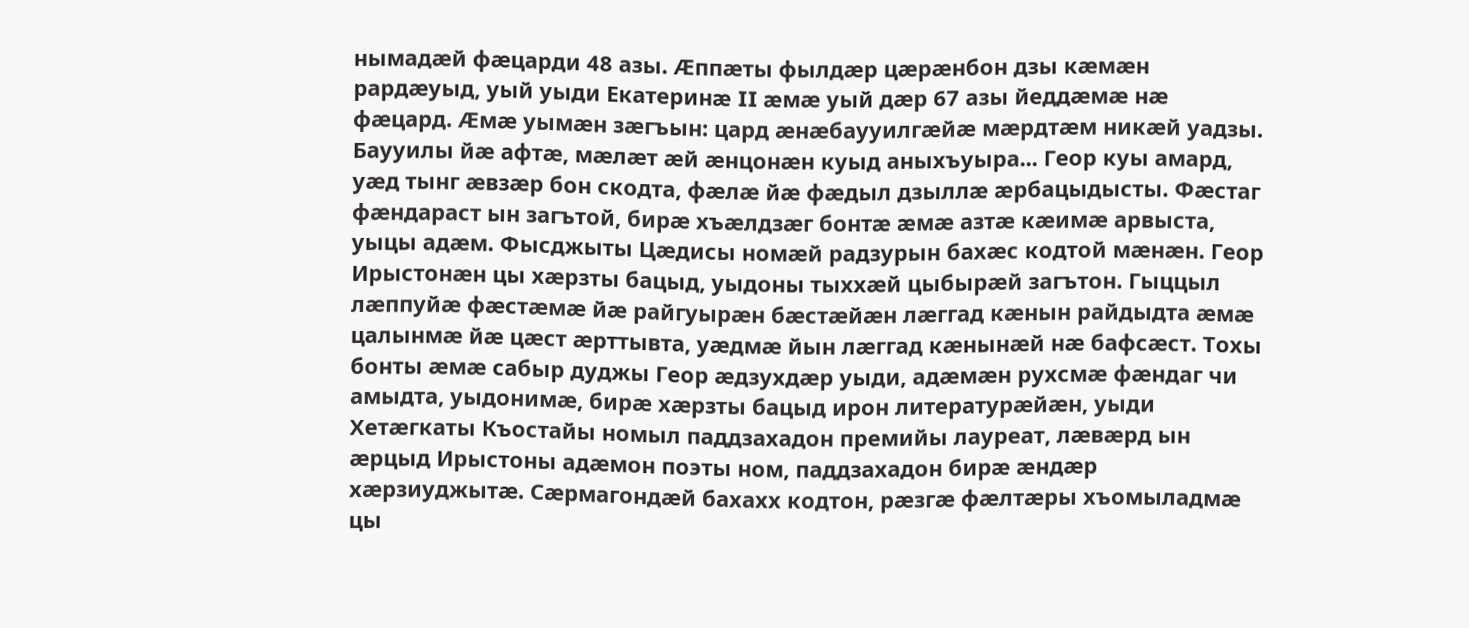нымадæй фæцарди 48 азы. Æппæты фылдæр цæрæнбон дзы кæмæн рардæуыд, уый уыди Екатеринæ II æмæ уый дæр 67 азы йеддæмæ нæ фæцард. Æмæ уымæн зæгъын: цард æнæбаууилгæйæ мæрдтæм никæй уадзы. Баууилы йæ афтæ, мæлæт æй æнцонæн куыд аныхъуыра... Геор куы амард, уæд тынг æвзæр бон скодта, фæлæ йæ фæдыл дзыллæ æрбацыдысты. Фæстаг фæндараст ын загътой, бирæ хъæлдзæг бонтæ æмæ азтæ кæимæ арвыста, уыцы адæм. Фысджыты Цæдисы номæй радзурын бахæс кодтой мæнæн. Геор Ирыстонæн цы хæрзты бацыд, уыдоны тыххæй цыбырæй загътон. Гыццыл лæппуйæ фæстæмæ йæ райгуырæн бæстæйæн лæггад кæнын райдыдта æмæ цалынмæ йæ цæст æрттывта, уæдмæ йын лæггад кæнынæй нæ бафсæст. Тохы бонты æмæ сабыр дуджы Геор æдзухдæр уыди, адæмæн рухсмæ фæндаг чи амыдта, уыдонимæ, бирæ хæрзты бацыд ирон литературæйæн, уыди Хетæгкаты Къостайы номыл паддзахадон премийы лауреат, лæвæрд ын æрцыд Ирыстоны адæмон поэты ном, паддзахадон бирæ æндæр хæрзиуджытæ. Сæрмагондæй бахахх кодтон, рæзгæ фæлтæры хъомыладмæ цы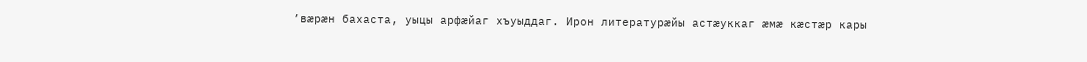’вæрæн бахаста, уыцы арфæйаг хъуыддаг. Ирон литературæйы астæуккаг æмæ кæстæр кары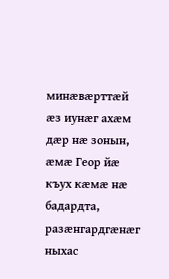минæвæрттæй æз иунæг ахæм дæр нæ зонын, æмæ Геор йæ къух кæмæ нæ бадардта, разæнгардгæнæг ныхас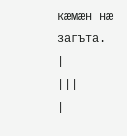кæмæн нæ загъта.
|
|||
|